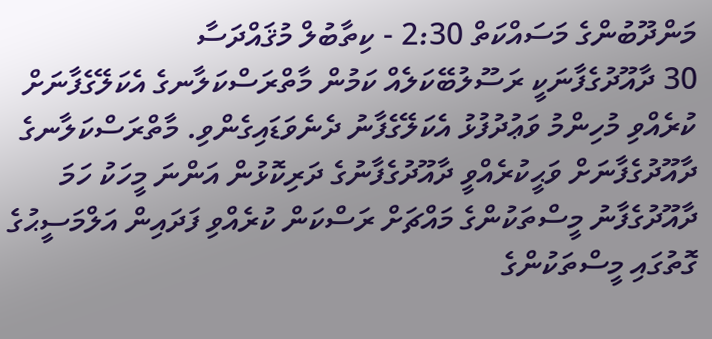މަންދޫބުންގެ މަސައްކަތް 2:30 - ކިތާބުލް މުޤައްދަސާ
30 ދާއޫދުގެފާނަކީ ރަސޫލުބޭކަލެއް ކަމުން މާތްރަސްކަލާނގެ އެކަލޭގެފާނަށް ކުރެއްވި މުހިންމު ވަޢުދުފުޅު އެކަލޭގެފާނު ދެނެވަޑައިގެންވި. މާތްރަސްކަލާނގެ ދާއޫދުގެފާނަށް ވަޙީކުރެއްވީ ދާއޫދުގެފާނުގެ ދަރިކޮޅުން އަންނަ މީހަކު ހަމަ ދާއޫދުގެފާނު މީސްތަކުންގެ މައްޗަށް ރަސްކަން ކުރެއްވި ފަދައިން އަލްމަސީޙުގެ ގޮތުގައި މީސްތަކުންގެ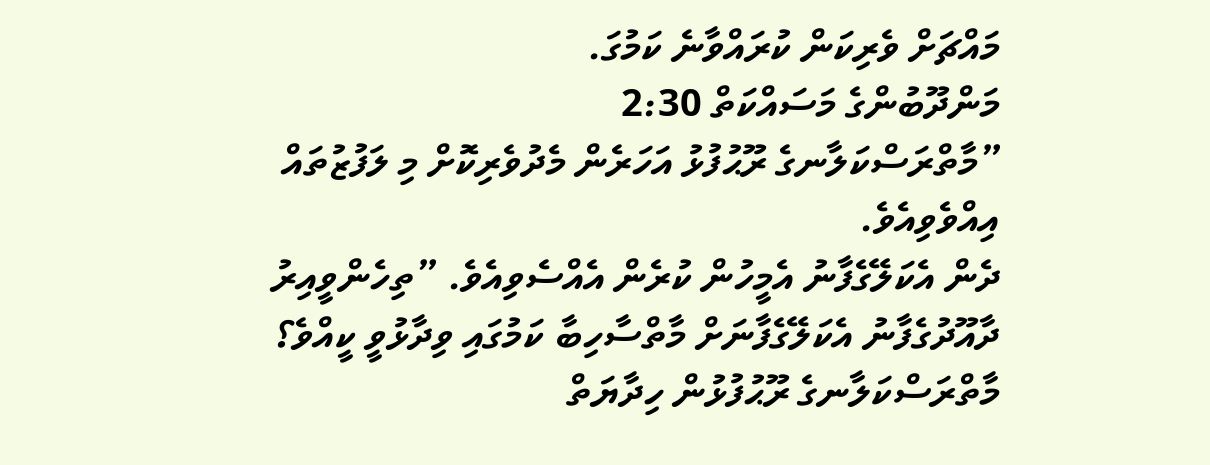މައްޗަށް ވެރިކަން ކުރައްވާނެ ކަމުގަ.
މަންދޫބުންގެ މަސައްކަތް 2:30
”މާތްރަސްކަލާނގެ ރޫޙުފުޅު އަހަރެން މެދުވެރިކޮށް މި ލަފުޒުތައް އިއްވެވިއެވެ.
ދެން އެކަލޭގެފާނު އެމީހުން ކުރެން އެއްސެވިއެވެ. ”ތިހެންވީއިރު ދާއޫދުގެފާނު އެކަލޭގެފާނަށް މާތްސާހިބާ ކަމުގައި ވިދާޅުވީ ކީއްވެ؟ މާތްރަސްކަލާނގެ ރޫޙުފުޅުން ހިދާޔަތް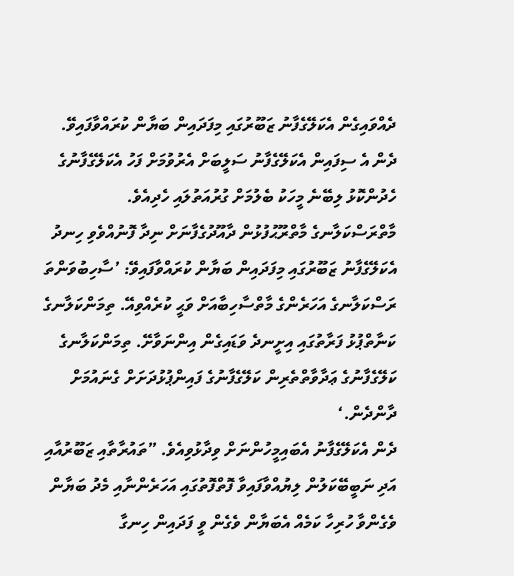ދެއްވައިގެން އެކަލޭގެފާނު ޒަބޫރުގައި މިފަދައިން ބަޔާން ކުރައްވާފައިވޭ.
ދެން އެ ސިފައިން އެކަލޭގެފާނު ސަލީބަށް އެރުވުމަށް ފަހު އެކަލޭގެފާނުގެ ހެދުންކޮޅު ލިބޭނެ މީހަކު ބެލުމަށް ގުރުއަތުލައި ހެދިއެވެ.
މާތްރަސްކަލާނގެ މާތްރޫޙުފުޅުން ދާއޫދުގެފާނަށް ނިދާ ފޮނުއްވެވި ހިނދު އެކަލޭގެފާނު ޒަބޫރުގައި މިފަދައިން ބަޔާން ކުރައްވާފައިވޭ: ’ސާހިބުވަންތަ ރަސްކަލާނގެ އަހަރެންގެ މާތްސާހިބާއަށް ވަޙީ ކުރެއްވިއޭ. ތިމަންކަލާނގެ ކަނާތްޕުޅު ފަރާތުގައި އިށީނދެ ވަޑައިގެން އިންނަވާށޭ. ތިމަންކަލާނގެ ކަލޭގެފާނުގެ ޢަދާވާތްތެރިން ކަލޭގެފާނުގެ ފައިންޕުޅުދަށަށް ގެނައުމަށް ދާންދެން.‘
ދެން އެކަލޭގެފާނު އެބައިމީހުންނަށް ވިދާޅުވިއެވެ. ”ތައުރާތާއި ޒަބޫރުއާއި އަދި ނަބީބޭކަލުން ލިޔުއްވާފައިވާ ފޮތްފޮތުގައި އަހަރެންނާއި މެދު ބަޔާން ވެގެންވާ ހުރިހާ ކަމެއް އެބަޔާން ވެގެން ވީ ފަދައިން ހިނގާ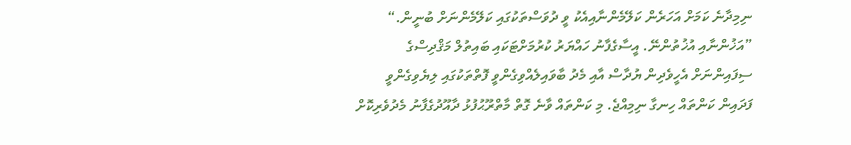ނިމިދާނެ ކަމަށް އަހަރެން ކަލޭމެންނާއިއެކު ވީ ދުވަސްތަކުގައި ކަލޭމެންނަށް ބުނީން.“
”އަޚުންނާއި އުޚުތުންނޭ. އީސާގެފާނު ހައްޔަރު ކުރުމަށްޓަކައި ބައިތުލް މަޤްދިސްގެ ސިފައިންނަށް އެހީވެދިން ޔުދާސް އާއި މެދު ބާވައިލެއްވިގެންވީ ފޮތްތަކުގައި ލިޔެވިގެންވީ ފަދައިން ކަންތައް ހިނގާ ނިމިއްޖެ. މި ކަންތައް ވާނެ ގޮތް މާތްރޫޙުފުޅު ދާއޫދުގެފާނު މެދުވެރިކޮށް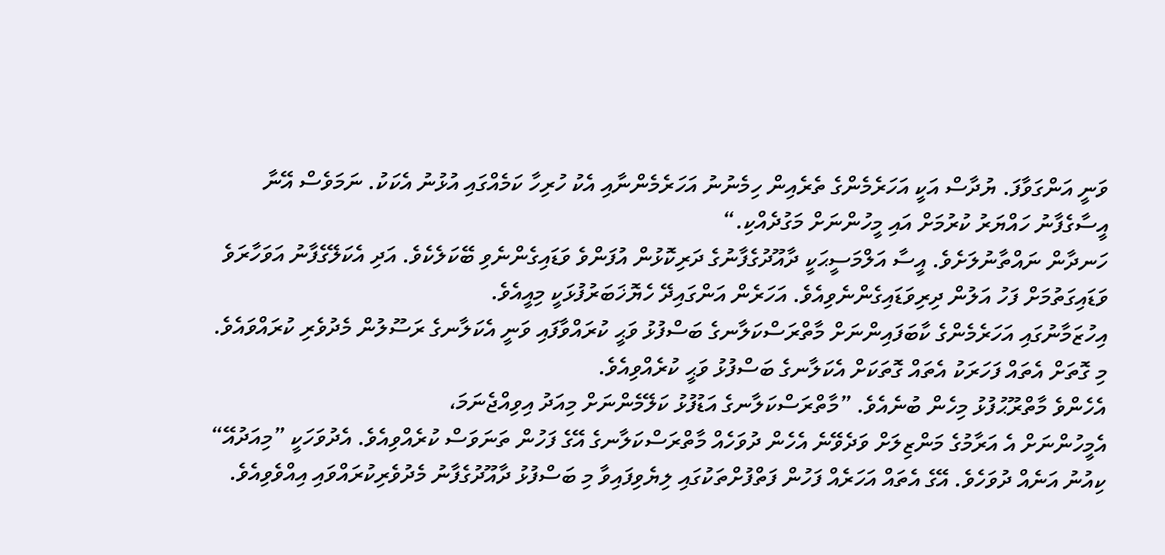ވަނީ އަންގަވާފަ. ޔުދާސް އަކީ އަހަރެމެންގެ ތެރެއިން ހިމެނުނު އަހަރެމެންނާއި އެކު ހުރިހާ ކަމެއްގައި އުޅުނު އެކަކު. ނަމަވެސް އޭނާ އީސާގެފާނު ހައްޔަރު ކުރުމަށް އައި މީހުންނަށް މަގުދެއްކި.“
ހަނދާން ނައްތާނުލަށެވެ. އީސާ އަލްމަސީޙަކީ ދާއޫދުގެފާނުގެ ދަރިކޮޅުން އުފަންވެ ވަޑައިގެންނެވި ބޭކަލެކެވެ. އަދި އެކަލޭގެފާނު އަވަހާރަވެ ވަޑައިގަތުމަށް ފަހު އަލުން ދިރިވަޑައިގެންނެވިއެވެ. އަހަރެން އަންގައިދޭ ހެޔޮޚަބަރުފުޅަކީ މިއީއެވެ.
އިހުޒަމާނުގައި އަހަރެމެންގެ ކާބަފައިންނަށް މާތްރަސްކަލާނގެ ބަސްފުޅު ވަޙީ ކުރައްވާފައި ވަނީ އެކަލާނގެ ރަސޫލުން މެދުވެރި ކުރައްވައެވެ. މި ގޮތަށް އެތައް ފަހަރަކު އެތައް ގޮތަކަށް އެކަލާނގެ ބަސްފުޅު ވަޙީ ކުރެއްވިއެވެ.
އެހެންވެ މާތްރޫޙުފުޅު މިހެން ބުނެއެވެ. ”މާތްރަސްކަލާނގެ އަޑުފުޅު ކަލޭމެންނަށް މިއަދު އިވިއްޖެނަމަ،
އެމީހުންނަށް އެ އަރާމުގެ މަންޒިލަށް ވަދެވޭނެ އެހެން ދުވަހެއް މާތްރަސްކަލާނގެ އޭގެ ފަހުން ތަނަވަސް ކުރެއްވިއެވެ. އެދުވަހަކީ ”މިއަދުއޭ“ ކިއުނު އަނެއް ދުވަހެވެ. އޭގެ އެތައް އަހަރެއް ފަހުން ފަތްފުށްތަކުގައި ލިޔެވިފައިވާ މި ބަސްފުޅު ދާއޫދުގެފާނު މެދުވެރިކުރައްވައި އިއްވެވިއެވެ.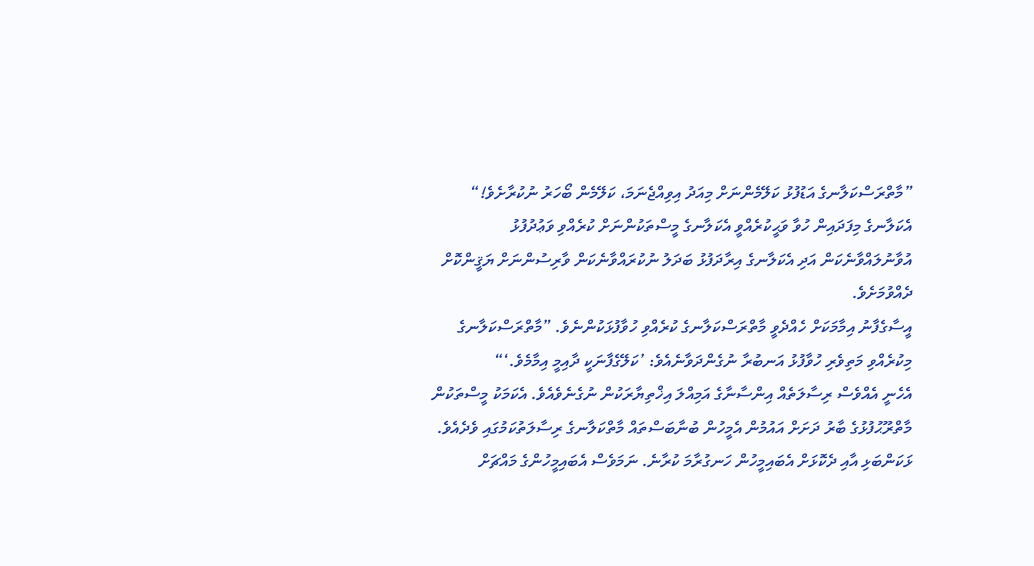”މާތްރަސްކަލާނގެ އަޑުފުޅު ކަލޭމެންނަށް މިއަދު އިވިއްޖެނަމަ، ކަލޭމެން ބޯހަރު ނުކުރާށެވެ!“
އެކަލާނގެ މިފަދައިން ހުވާ ވަޙީކުރެއްވީ އެކަލާނގެ މީސްތަކުންނަށް ކުރެއްވި ވަޢުދުފުޅު އުވާނުލައްވާނެކަން އަދި އެކަލާނގެ އިރާދަފުޅު ބަދަލު ނުކުރައްވާނެކަން ވާރިސުންނަށް ޔަޤީންކޮށް ދެއްވުމަށެވެ.
އީސާގެފާނު އިމާމަކަށް ހެއްދެވީ މާތްރަސްކަލާނގެ ކުރެއްވި ހުވާފުޅަކުންނެވެ. ”މާތްރަސްކަލާނގެ މިކުރެއްވި މަތިވެރި ހުވާފުޅު އަނބުރާ ނުގެންދަވާނެއެވެ: ’ކަލޭގެފާނަކީ ދާއިމީ އިމާމެވެ.‘“
އެހެނީ އެއްވެސް ރިސާލަތެއް އިންސާނާގެ އަމިއްލަ އިޚްތިޔާރަކުން ނުގެނެވެއެވެ. އެކަމަކު މީސްތަކުން މާތްރޫޙުފުޅުގެ ބާރު ދަށަށް އައުމުން އެމީހުން ބުނާބަސްތައް މާތްކަލާނގެ ރިސާލަތުކަމުގައި ވެދެއެވެ.
ޅަކަންބަޅި އާއި ދެކޮޅަށް އެބައިމީހުން ހަނގުރާމަ ކުރާނެ. ނަމަވެސް އެބައިމީހުންގެ މައްޗަށް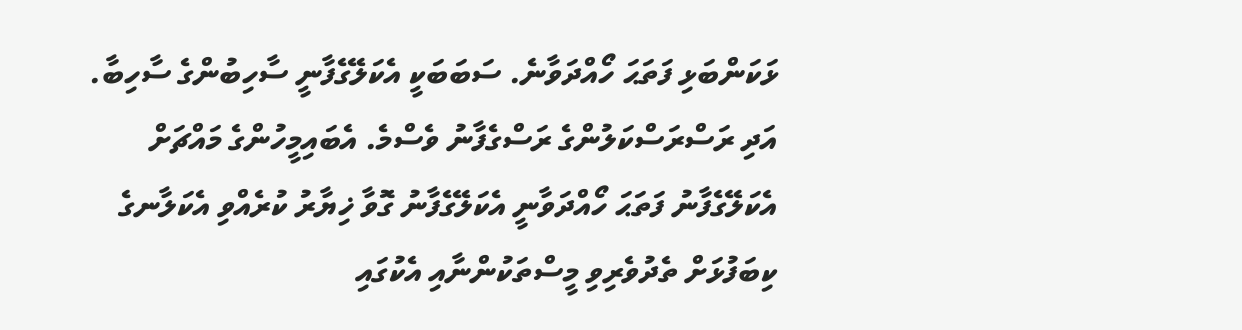ޅަކަންބަޅި ފަތަޙަ ހޯއްދަވާނެ. ސަބަބަކީ އެކަލޭގެފާނީ ސާހިބުންގެ ސާހިބާ. އަދި ރަސްރަސްކަލުންގެ ރަސްގެފާނު ވެސްމެ. އެބައިމީހުންގެ މައްޗަށް އެކަލޭގެފާނު ފަތަޙަ ހޯއްދަވާނީ އެކަލޭގެފާނު ގޮވާ ޚިޔާރު ކުރެއްވި އެކަލާނގެ ކިބަފުޅަށް ތެދުވެރިވި މީސްތަކުންނާއި އެކުގައި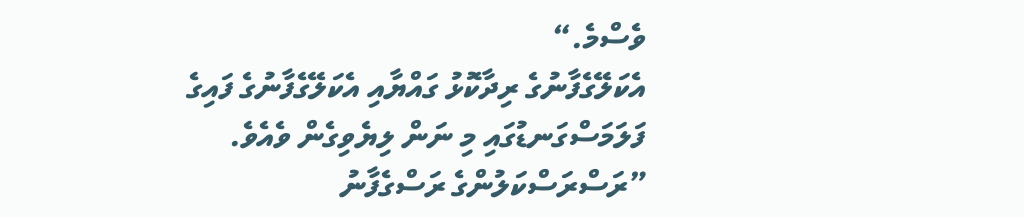ވެސްމެ.“
އެކަލޭގެފާނުގެ ރިދާކޮޅު ގައްޔާއި އެކަލޭގެފާނުގެ ފައިގެ ފަލަމަސްގަނޑުގައި މި ނަން ލިޔެވިގެން ވެއެވެ. ”ރަސްރަސްކަލުންގެ ރަސްގެފާނު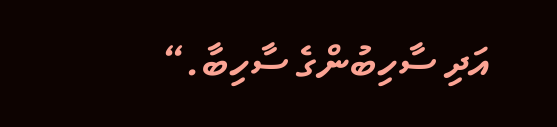އަދި ސާހިބުންގެ ސާހިބާ.“